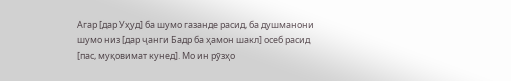Агар [дар Уҳуд] ба шумо газанде расид, ба душманони шумо низ [дар ҷанги Бадр ба ҳамон шакл] осеб расид [пас, муқовимат кунед]. Мо ин рӯзҳо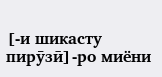[-и шикасту пирӯзӣ]-ро миёни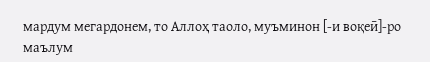мардум мегардонем, то Аллоҳ таоло, муъминон [-и воқеӣ]-ро маълум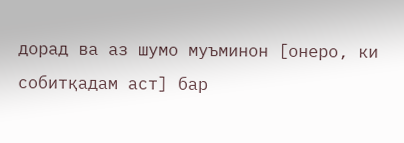дорад ва аз шумо муъминон [онеро, ки собитқадам аст] бар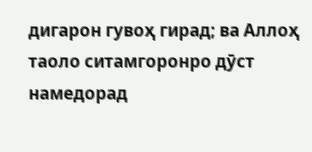дигарон гувоҳ гирад; ва Аллоҳ таоло ситамгоронро дӯст намедорад